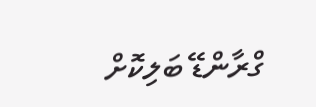ގްރާންޑޭ ބަލިކޮށް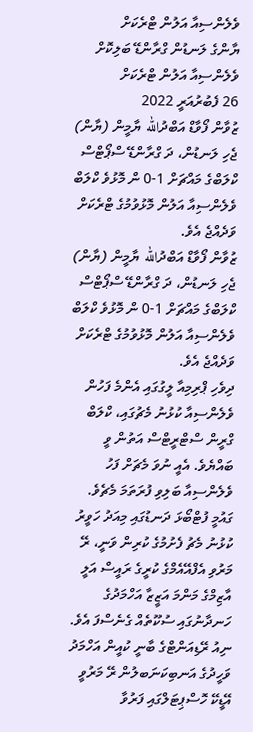ވެލެންސިއާ އަލުން ޓްރެކަށް
ޔާންގެ ލަނޑުން ގްރާންޑޭ ބަލިކޮށް ވެލެންސިއާ އަލުން ޓްރެކަށް
26 ފެބުރުއަރީ 2022
ޒުވާން ފޯވާޑް އަބްދުالله ޔާމީން (ޔާން) ޖެހި ލަނޑުން، ދަ ގްރާންޑޭ ސްޕޯޓްސް ކްލަބްގެ މައްޗަށް 1-0 ން މޮޅުވެ ކްލަބް ވެލެންސިއާ އަލުން މޮޅުވުމުގެ ޓްރެކަށް ވަދެއްޖެ އެވެ.
ޒުވާން ފޯވާޑް އަބްދުالله ޔާމީން (ޔާން) ޖެހި ލަނޑުން، ދަ ގްރާންޑޭ ސްޕޯޓްސް ކްލަބްގެ މައްޗަށް 1-0 ން މޮޅުވެ ކްލަބް ވެލެންސިއާ އަލުން މޮޅުވުމުގެ ޓްރެކަށް ވަދެއްޖެ އެވެ.
ދިވެހި ޕްރިމިއާ ލީގުގައި އެންމެ ފަހުން ވެލެންސިއާ ކުޅުނު މެޗުގައި، ކްލަބް ގްރީން ސްޓްރީޓްސް އަތުން ވީ ބައްޔެވެ. އެއީ ނުވަ މެޗަށް ފަހު ވެލެންސިއާ ބަލިވި ފުރަތަމަ މެޗެވެ. ގައުމީ ފުޓްބޯޅަ ދަނޑުގައި މިއަދު ހަވީރު ކުޅުނު މެޗު ފެށުމުގެ ކުރިން ވަނީ، ރޭ މަރުވި އެފްއޭއެމްގެ ކުރީގެ ރައީސް އަލީ އާޒިމްގެ މަންމަ އަޒީޒާ އަހްމަދުގެ ހަނދާނުގައި ސުކޫތެއް ގެނެސްފަ އެވެ. ނިއު ރޭޑިއަންޓްގެ ބާނީ ކުއީން އަހްމަދު ވަހީދުގެ އަނބިކަނަބލުން ރޭ މަރުވީ އޭޑީކޭ ހޮސްޕިޓަލްގައި ފަރުވާ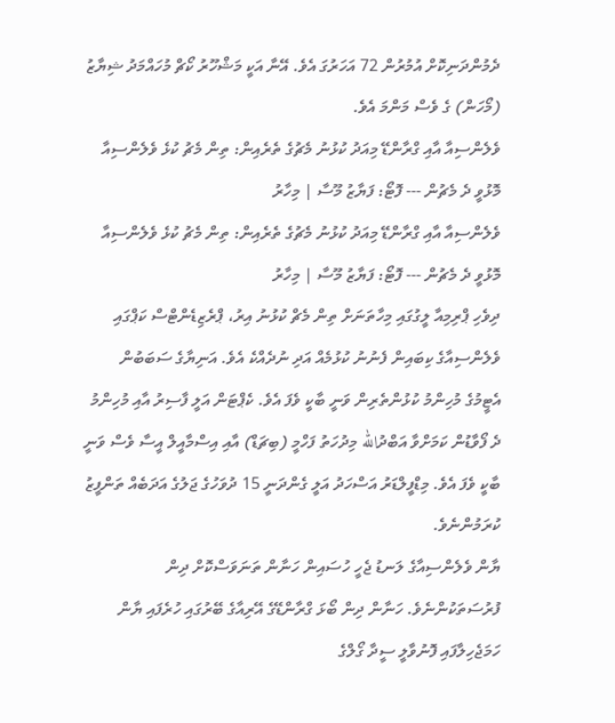ދެމުންދަނިކޮށް އުމުރުން 72 އަހަރުގަ އެވެ. އޭނާ އަކީ މަޝްހޫރު ކޯޗް މުހައްމަދު ޝިޔާޒު (މޯހަން) ގެ ވެސް މަންމަ އެވެ.
ވެލެންސިއާ އާއި ގްރާންޑޭ މިއަދު ކުޅުނު މެޗުގެ ތެރެއިން: ތިން މެޗު ކުޅެ ވެލެންސިއާ މޮޅުވީ ދެ މެޗުން --- ފޮޓޯ: ފަޔާޒު މޫސާ | މިހާރު
ވެލެންސިއާ އާއި ގްރާންޑޭ މިއަދު ކުޅުނު މެޗުގެ ތެރެއިން: ތިން މެޗު ކުޅެ ވެލެންސިއާ މޮޅުވީ ދެ މެޗުން --- ފޮޓޯ: ފަޔާޒު މޫސާ | މިހާރު
ދިވެހި ޕްރިމިއާ ލީގުގައި މިހާތަނަށް ތިން މެޗް ކުޅުނު އިރު، ޕްރެޒިޑެންޓްސް ކަޕްގައި ވެލެންސިއާގެ ކިބައިން ފެނުނު ކުޅުމެއް އަދި ނުދެއްކެ އެވެ. އަނިޔާގެ ސަބަބުން އެޓީމުގެ މުހިންމު ކުޅުންތެރިން ވަނީ ބާކީ ވެފަ އެވެ. ކެޕްޓަން އަލީ ފާސިރު އާއި މުހިންމު ދެ ފޯވާޑުން ކަމަށްވާ އަބްދުالله މިދުހަތު ފަހްމީ (ބިޗަޑް) އާއި އިސްމާއީލް އީސާ ވެސް ވަނީ ބާކީ ވެފަ އެވެ. މިޑްފީލްޑަރު އަސްހަދު އަލީ ގެންދަނީ 15 ދުވަހުގެ ޖަލުގެ އަދަބެއް ތަންފީޒު ކުރަމުންނެވެ.
ޔާން ވެލެންސިއާގެ ލަނޑު ޖެހީ ހުސައިން ހަނާން ތަނަވަސްކޮށް ދިން ފުރުސަތަކުންނެވެ. ހަނާން ދިން ބޯޅަ ގްރާންޑޭގެ އޭރިއާގެ ބޭރުގައި ހުރެފައި ޔާން ހަމަޖެހިލާފައި ފޮނުވާލީ ސީދާ ގޯލްގެ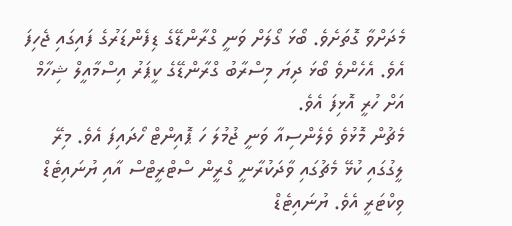މެދަށްވާ ގޮތަށެވެ. ބޯޅަ ގޯލަށް ވަނީ ގްރާންޑޭގެ ޑިފެންޑަރުގެ ފައިގައި ޖެހިފަ އެވެ. އެހެންވެ ބޯޅަ ދިޔަ މިސްރާބު ގްރާންޑޭގެ ކީޕަރު އިސްމާއީލް ޝިހާމް އަށް ހުރީ އޮޅިފަ އެވެ.
މެޗުން މޮޅުވެ ވެލެންސިއާ ވަނީ ޖުމުލަ ހަ ޕޮއިންޓް ހޯދައިފަ އެވެ. މިރޭ ލީގުގައި ކުޅޭ މެޗުގައި ވާދަކުރާނީ ގްރީން ސްޓްރީޓްސް އާއި ޔުނައިޓެޑް ވިކްޓަރީ އެވެ. ޔުނައިޓެޑް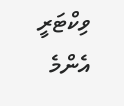ވިކްޓަރީ އެންމެ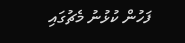ފަހުން ކުޅުނު މެޗުގައި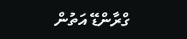ގްރާންޑޭ އަތުން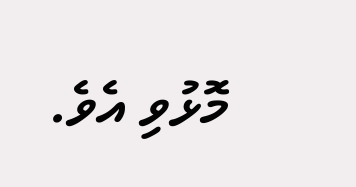މޮޅުވި އެވެ.